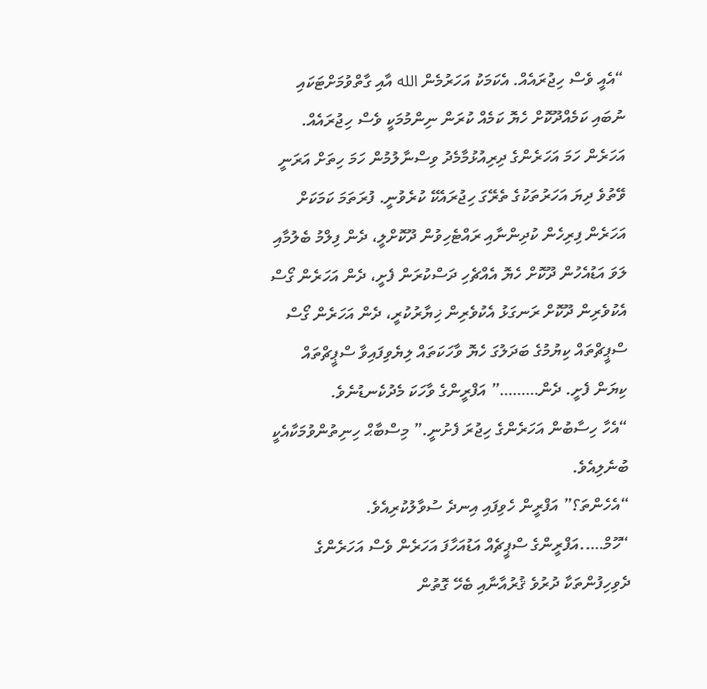“އެއީ ވެސް ހިޖުރައެއް. އެކަމަކު އަހަރުމެން الله އާއި ގާތްވުމަށްޓަކައި ނުބައި ކަމެއްދޫކޮށް ހެޔޮ ކަމެއް ކުރަން ނިންމުމަކީ ވެސް ހިޖުރައެއް. އަހަރެން ހަމަ އަހަރެންގެ ދިރިއުޅުމާމެދު ވިސްނާލުމުން ހަމަ ހިތަށް އަރަނީ ވޭތުވެ ދިޔަ އަހަރުތަކުގެ ތެރޭގަ ހިޖުރައެކޭ ކުރެވުނީ. ފުރަތަމަ ކަމަކަށް އަހަރެން ފިރިހެން ކުދިންނާއި ރައްޓެހިވުން ދޫކޮށްލީ، ދެން ފިލްމު ބެލުމާއި ލަވަ އަޑުއެހުން ދޫކޮށް ހެޔޮ އެއްޗެހި ދަސްކުރަން ފެށީ، ދެން އަހަރެން ގޯސް އެކުވެރިން ދޫކޮށް ރަނގަޅު އެކުވެރިން ޚިޔާރުކުރީ، ދެން އަހަރެން ގޯސް ސްޕީޗްތައް ކިޔުމުގެ ބަދަލުގަ ހެޔޮ ވާހަކަތައް ލިޔެވިފައިވާ ސްޕީޗްތައް ކިޔަން ފެށީ. ދެން………” އަފްރީންގެ ވާހަކަ މެދުކެނޑުނެވެ.
“އެހާ ހިސާބުން އަހަރެންގެ ހިޖުރަ ފެށުނީ.” މިސްބާޙް ހިނިތުންވުމަކާއެކީ ބުނެލިއެވެ.
“އެހެންތަ؟” އަފްރީން ހެވިފައި އިނދެ ސުވާލުކުރިއެވެ.
“ހޫމް…..އަފްރީންގެ ސްޕީޗެއް އަޑުއަހާފަ އަހަރެން ވެސް އަހަރެންގެ ދެވިހިފުންތަކާ ދުރުވެ ޤުރުއާނާއި ބެހޭ ގޮތުން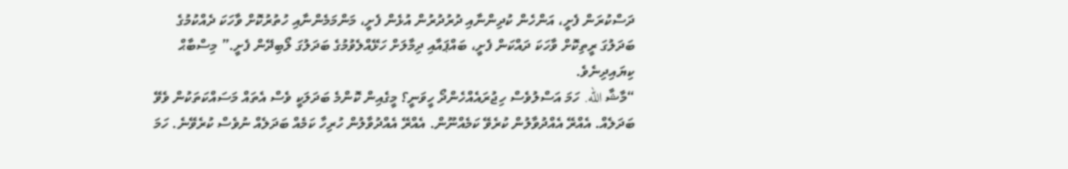ދަސްކުރަން ފެށީ، އަންހެން ކުދިންނާއި ދުރުދުރުން އުޅެން ފެށީ، މަންމަމެންނާއި ހުތުރުކޮށް ވާހަކަ ދެއްކުމުގެ ބަދަލުގަ ރީތިކޮށް ވާހަކަ ދައްކަން ފެށީ، ބައްޕައާއި ދިމާލަށް ހަޅޭއްލެވުމުގެ ބަދަލުގަ ލޯބިދޭން ފެށީ.” މިސްބާޙް ކިޔައިދިނެވެ.
“މާޝާ الله. ހަމަ އަސްލުވެސް ހިޖުރައެއްހެންދޯ ހީވަނީ؟ މީގެއިން ކޮންމެ ބަދަލަކީ ވެސް އެތައް މަސައްކަތަކުން ވެވޭ ބަދަލެއް. އެއްރޭ އެއްދުވާލުން ކުރެވޭ ކަމެއްނޫން. އެއްރޭ އެއްދުވާލުން ހުރިހާ ކަމެއް ބަދަލެއް ނުވެސް ކުރެވޭނެ. ހަމަ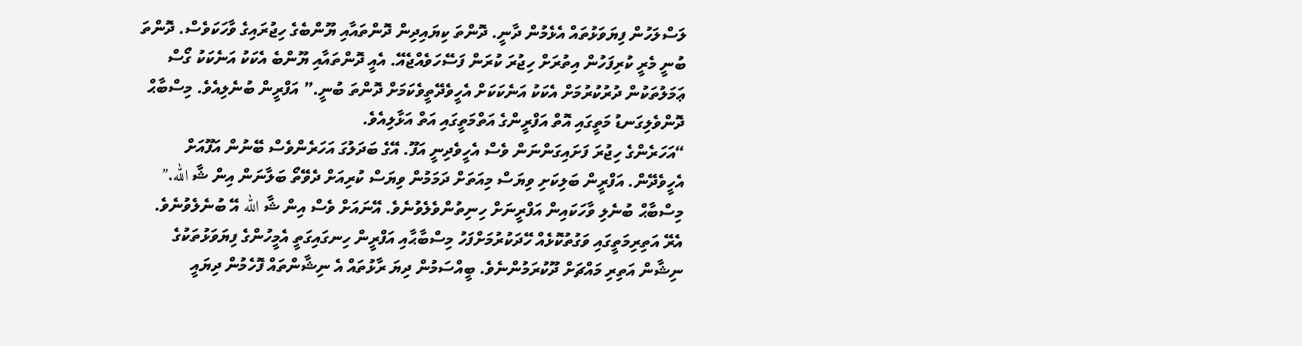ލަސްލަހުން ފިޔަވަޅުތައް އެޅެމުން ދާނީ. ދޮންތަ ކިޔައިދިން ދޮންތައާއި ޔޫންބެގެ ހިޖުރައިގެ ވާހަކަވެސް. ދޮންތަ ބުނީ މެރީ ކުރިފަހުން އިތުރަށް ހިޖުރަ ކުރަން ފަސޭހަވެއްޖެއޭ. އެއީ ދޮންތައާއި ޔޫންބެ އެކަކު އަނެކަކު ގޯސް ޢަމަލުތަކުން ދުރުކުރުމަށް އެކަކު އަނެކަކަށް އެހީވެދޭތީވެކަމަށް ދޮންތަ ބުނީ.” އަފްރީން ބުނެލިއެވެ. މިސްބާޙް ދޮންވެލިގަނޑު މަތީގައި އޮތް އަފްރީންގެ އަތްމަތީގައި އަތް އަޅާލިއެވެ.
“އަހަރެންގެ ހިޖުރަ ފަށައިގަންނަން ވެސް އެހީވެދިނީ އަފޫ. އޭގެ ބަދަލުގަ އަހަރެންވެސް ބޭނުން އަފޫއަށް އެހީވެދޭން. އަފްރީން ބަލިކަށި ވިޔަސް މިއަތަށް ދަމަމުން ވިޔަސް ކުރިއަށް ދެވޭތޯ ބަލާނަން އިން ޝާ الله.” މިސްބާޙް ބުނެލި ވާހަކައިން އަފްރީނަށް ހިނިތުންވެލެވުނެވެ. އޭނައަށް ވެސް އިން ޝާ الله އޭ ބުނެލެވުނެވެ.
އެރޭ އަތިރިމަތީގައި ވަގުތުކޮޅެއް ހޭދަކުރުމަށްފަހު މިސްބާޙާއި އަފްރީން ހިނގައިގަތީ އެމީހުންގެ ފިޔަވަޅުތަކުގެ ނިޝާން އަތިރި މައްޗަށް ދޫކުރަމުންނެވެ. ބީއްސަމުން ދިޔަ ރާޅުތައް އެ ނިޝާންތައް ފޮހެމުން ދިޔައީ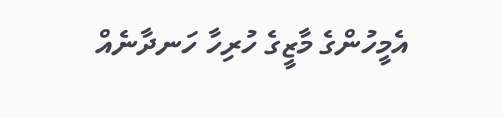އެމީހުންގެ މާޒީގެ ހުރިހާ ހަނދާނެއް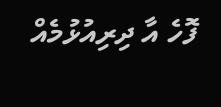ފޮހެ އާ ދިރިއުޅުމެއް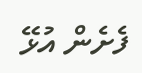ފެށެން އުޅޭ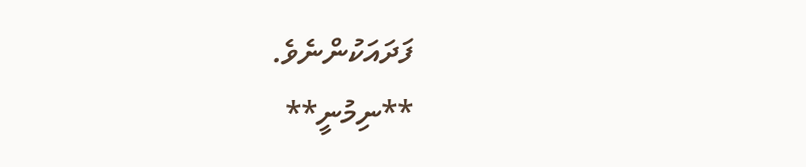ފަދައަކުންނެވެ.
**ނިމުނީ**